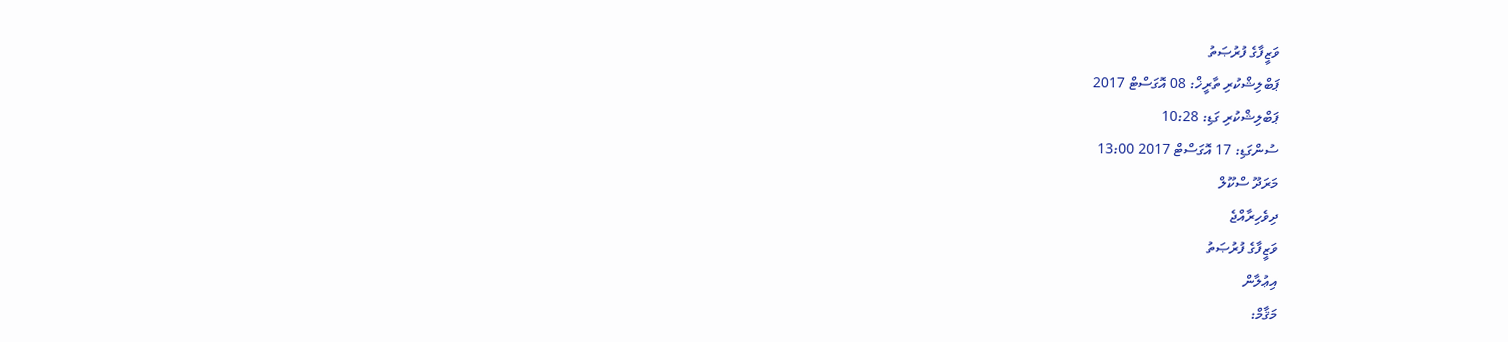ވަޒީފާގެ ފުރުޞަތު
ޕަބްލިޝްކުރި ތާރީޚް: 08 އޮގަސްޓް 2017
ޕަބްލިޝްކުރި ގަޑި: 10:28
ސުންގަޑި: 17 އޮގަސްޓް 2017 13:00
މަރަދޫ ސްކޫލް
ދިވެހިރާއްޖެ
ވަޒީފާގެ ފުރުޞަތު
އިޢުލާން
މަޤާމް: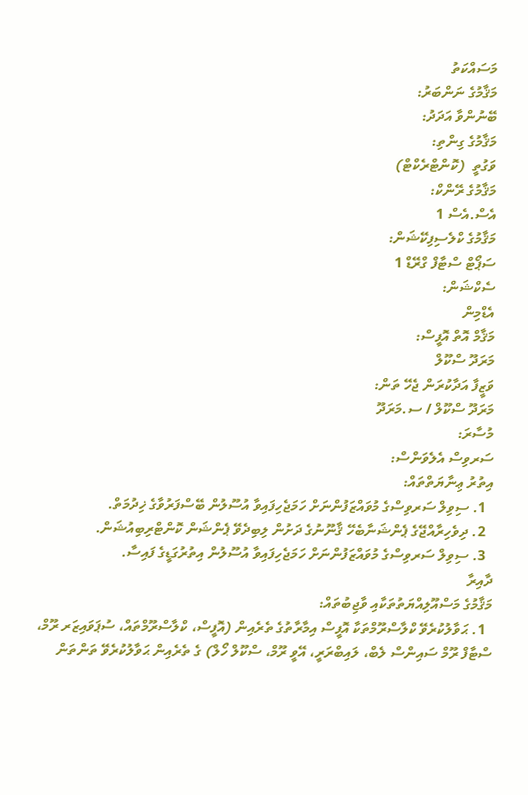މަސައްކަތު
މަޤާމުގެ ނަންބަރު:
ބޭނުންވާ އަދަދު:
މަޤާމުގެ ގިންތި:
ވަގުތީ  (ކޮންޓްރެކްޓް)
މަޤާމުގެ ރޭންކް:
އެސް.އެސް 1
މަޤާމުގެ ކްލެސިފިކޭޝަން:
ސަޕޯޓް ސްޓާފް ގްރޭޑް 1
ސެކްޝަން:
އެޑްމިން
މަޤާމް އޮތް އޮފީސް:
މަރަދޫ ސްކޫލް
ވަޒީފާ އަދާކުރަން ޖެހޭ ތަން:
މަރަދޫ ސްކޫލް / ސ.މަރަދޫ
މުސާރަ:
ސަރވިސް އެލެވަންސް:
އިތުރު ޢިނާޔަތްތައް:
  1. ސިވިލް ސަރވިސްގެ މުވައްޒަފުންނަށް ހަމަޖެހިފައިވާ އުސޫލުން ބޭސްފަރުވާގެ ޚިދުމަތް.
  2. ދިވެހިރާއްޖޭގެ ޕެންޝަނާބެހޭ ޤާނޫނުގެ ދަށުން ލިބިދެވޭ ޕެންޝަން ކޮންޓްރިބިއުޝަން.
  3. ސިވިލް ސަރވިސްގެ މުވައްޒަފުންނަށް ހަމަޖެހިފައިވާ އުސޫލުން އިތުރުގަޑީގެ ފައިސާ.
ދާއިރާ
މަޤާމުގެ މަސްއޫލިއްޔަތުތަކާއި ވާޖިބުތައް:
  1. ޙަވާލުކުރެވޭ ކްލާސްރޫމްތަކާ އޮފީސް އިމާރާތުގެ ތެރެއިން (އޮފީސް، ކްލާސްރޫމްތައް، ސުޕަވައިޒަރ ރޫމް، ސްޓާފް ރޫމް ސައިންސް ލެބް، ލައިބްރަރީ، އޭވީ ރޫމް، ސްކޫލް ހޯލް) ގެ ތެރެއިން ޙަވާލުކުރެވޭ ތަންތަން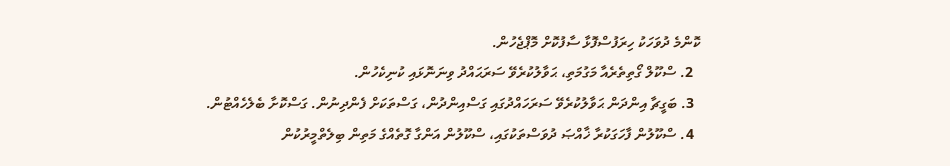ކޮންމެ ދުވަހަކު ހިރަފުސްފޮޅާ ސާފުކޮށް މޮޕްޖެހުން.
  2. ސްކޫލް ގޯތިތެރެއާ މަގުމަތި، ޙަވާލުކުރެވޭ ސަރަޙައްދު ވިނަނޮޅައި ކުނިކެހުން.
  3. ބަގީޗާ އިންދަން ޙަވާލުކުރެވޭ ސަރަހައްދުގައި ގަސްއިންދުން، ގަސްތަކަށް ފެންދިނުން. ގަސްކޮށާ ބެލެހެއްޓުން.
  4. ސްކޫލުން ފާހަގަކުރާ ޚާއްޞަ ދުވަސްތަކުގައި، ސްކޫލުން އަންގާ ގޮތެއްގެ މަތިން ބިލެތްމީރުކުން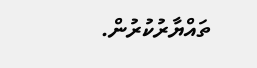ތައްޔާރުކުރުން.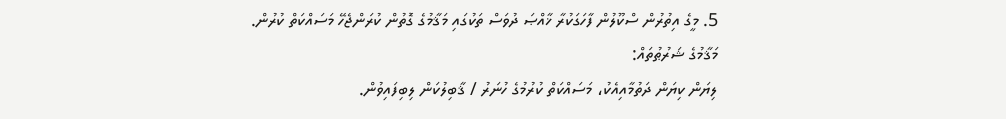5. މީގެ އިތުރުން ސްކޫލުން ފާހަގަކުރާ ޚާއްޞަ ދުވަސް ތަކުގައި މަޤާމުގެ ގޮތުން ކުރަންޖެހޭ މަސައްކަތް ކުރުން.
މަޤާމުގެ ޝަރުޠުތައް:
ލިޔަން ކިޔަން ދަތުމާއިއެކު، މަސައްކަތް ކުރުމުގެ ހުނަރު / ޤާބިލުކަން ލިބިފައިވުން.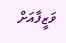ވަޒީފާއަށް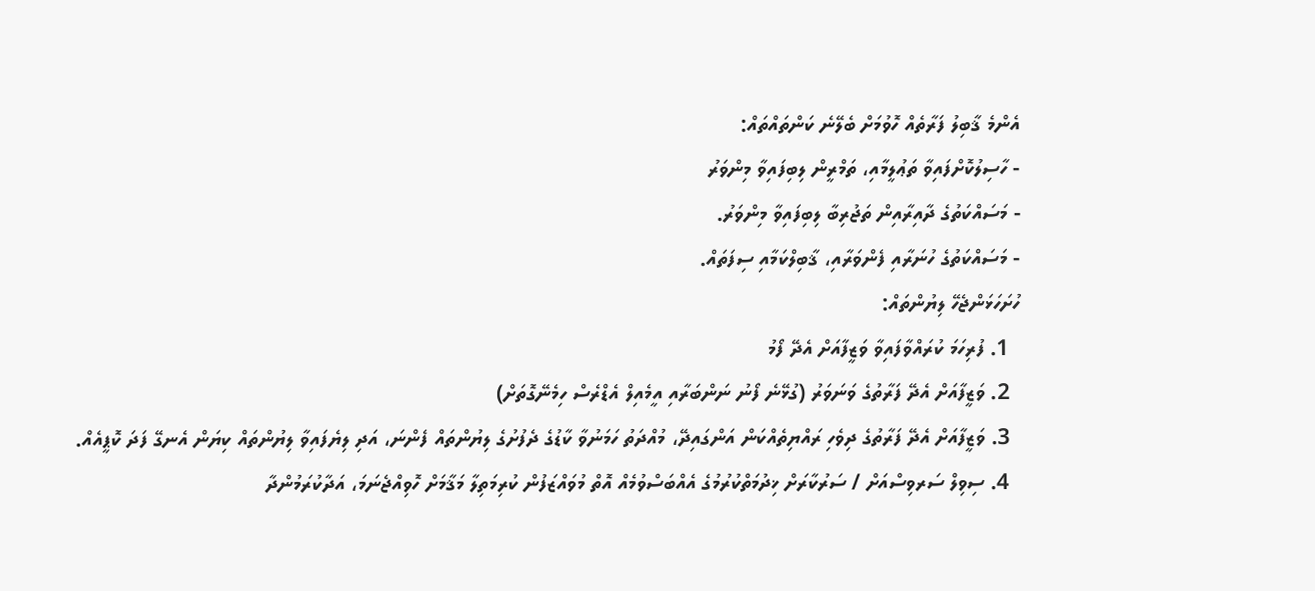އެންމެ ޤާބިލު ފަރާތެއް ހޮވުމަށް ބެލޭނެ ކަންތައްތައް:
- ހާސިލުކޮށްފައިވާ ތަޢުލީމާއި، ތަމްރީން ލިބިފައިވާ މިންވަރު
- މަސައްކަތުގެ ދާއިރާއިން ތަޖުރިބާ ލިބިފައިވާ މިންވަރު.
- މަސައްކަތުގެ ހުނަރާއި ފެންވަރާއި، ޤާބިލްކަމާއި ސިފަތައް.
ހުށަހަޅަންޖެހޭ ލިޔުންތައް:
  1. ފުރިހަމަ ކުރައްވާފައިވާ ވަޒީފާއަށް އެދޭ ފޯމު
  2. ވަޒީފާއަށް އެދޭ ފަރާތުގެ ވަނަވަރު (ގުޅޭނެ ފޯނު ނަންބަރާއި އީމެއިލް އެޑްރެސް ހިމެނޭގޮތަށް)
  3. ވަޒީފާއަށް އެދޭ ފަރާތުގެ ދިވެހި ރައްޔިތެއްކަން އަންގައިދޭ، މުއްދަތު ހަމަނުވާ ކާޑުގެ ދެފުށުގެ ލިޔުންތައް ފެންނަ، އަދި ލިޔެފައިވާ ލިޔުންތައް ކިޔަން އެނގޭ ފަދަ ކޮޕީއެއް.
  4. ސިވިލް ސަރވިސްއަށް / ސަރުކާރަށް ޚިދުމަތްކުރުމުގެ އެއްބަސްވުމެއް އޮތް މުވައްޒަފުން ކުރިމަތިލާ މަޤާމަށް ހޮވިއްޖެނަމަ، އަދާކުރަމުންދާ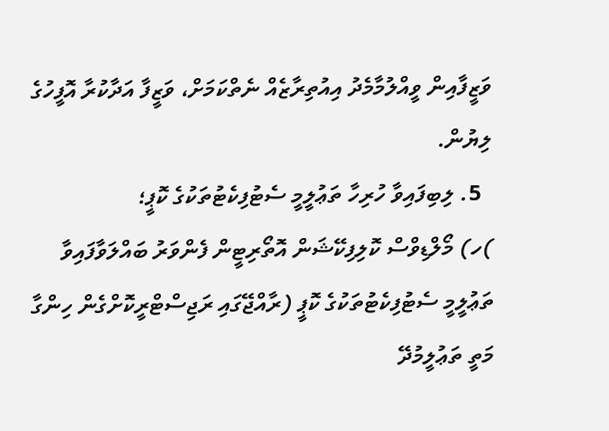ވަޒީފާއިން ވީއްލުމާމެދު އިއުތިރާޒެއް ނެތްކަމަށް، ވަޒީފާ އަދާކުރާ އޮފީހުގެ ލިޔުން.
  5. ލިބިފައިވާ ހުރިހާ ތަޢުލީމީ ސެޓުފިކެޓުތަކުގެ ކޮޕީ؛
)ހ) މޯލްޑިވްސް ކޮލިފިކޭޝަން އޮތޯރިޓީން ފެންވަރު ބައްލަވާފައިވާ ތަޢުލީމީ ސެޓުފިކެޓުތަކުގެ ކޮޕީ (ރާއްޖޭގައި ރަޖިސްޓްރީކޮށްގެން ހިންގާ މަތީ ތަޢުލީމުދޭ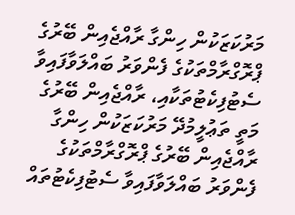މަރުކަޒަކުން ހިންގާ ރާއްޖެއިން ބޭރުގެ ޕްރޮގްރާމްތަކުގެ ފެންވަރު ބައްލަވާފައިވާ ސެޓުފިކެޓުތަކާއި، ރާއްޖެއިން ބޭރުގެ މަތީ ތަޢުލީމުދޭ މަރުކަޒަކުން ހިންގާ ރާއްޖެއިން ބޭރުގެ ޕްރޮގްރާމްތަކުގެ ފެންވަރު ބައްލަވާފައިވާ ސެޓުފިކެޓުތައް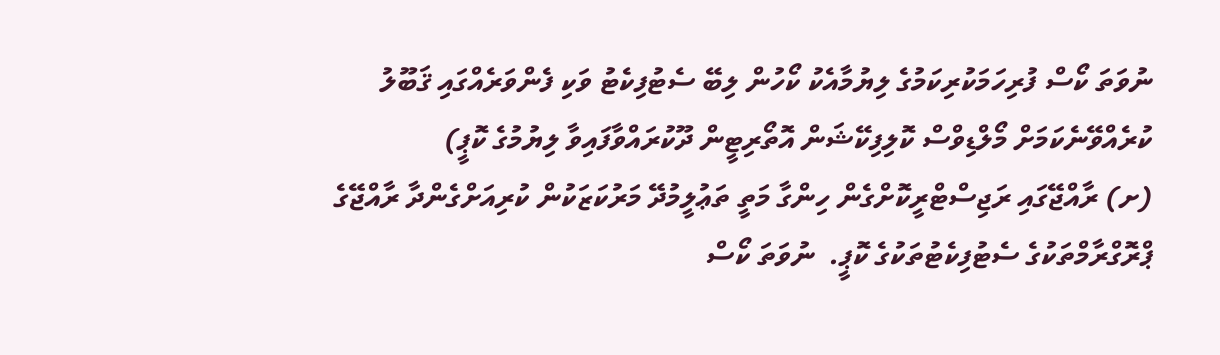ނުވަތަ ކޯސް ފުރިހަމަކުރިކަމުގެ ލިޔުމާއެކު ކޯހުން ލިބޭ ސެޓުފިކެޓު ވަކި ފެންވަރެއްގައި ޤަބޫލު ކުރެއްވޭނެކަމަށް މޯލްޑިވްސް ކޮލިފިކޭޝަން އޮތޯރިޓީން ދޫކުރައްވާފައިވާ ލިޔުމުގެ ކޮޕީ)
(ށ) ރާއްޖޭގައި ރަޖިސްޓްރީކޮށްގެން ހިންގާ މަތީ ތަޢުލީމުދޭ މަރުކަޒަކުން ކުރިއަށްގެންދާ ރާއްޖޭގެ ޕްރޮގްރާމްތަކުގެ ސެޓުފިކެޓުތަކުގެ ކޮޕީ.  ނުވަތަ ކޯސް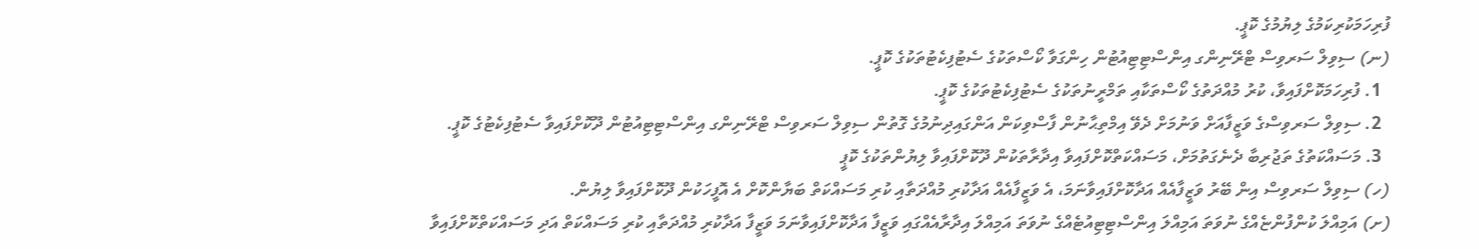ފުރިހަމަކުރިކަމުގެ ލިޔުމުގެ ކޮޕީ.
(ނ) ސިވިލް ސަރވިސް ޓްރޭނިންގ އިންސްޓިޓިއުޓުން ހިންގަވާ ކޯސްތަކުގެ ސެޓުފިކެޓުތަކުގެ ކޮޕީ.
  1. ފުރިހަމަކޮށްފައިވާ، ކުރު މުއްދަތުގެ ކޯސްތަކާއި ތަމްރީނުތަކުގެ ސެޓުފިކެޓުތަކުގެ ކޮޕީ.
  2. ސިވިލް ސަރވިސްގެ ވަޒީފާއަށް ވަނުމަށް ދެވޭ އިމްތިޙާނުން ފާސްވިކަން އަންގައިދިނުމުގެ ގޮތުން ސިވިލް ސަރވިސް ޓްރޭނިންގ އިންސްޓިޓިއުޓުން ދޫކޮށްފައިވާ ސެޓުފިކެޓުގެ ކޮޕީ.
  3. މަސައްކަތުގެ ތަޖުރިބާ ދެނެގަތުމަށް، މަސައްކަތްކޮށްފައިވާ އިދާރާތަކުން ދޫކޮށްފައިވާ ލިޔުންތަކުގެ ކޮޕީ
(ހ) ސިވިލް ސަރވިސް އިން ބޭރު ވަޒީފާއެއް އަދާކޮށްފައިވާނަމަ، އެ ވަޒީފާއެއް އަދާކުރި މުއްދަތާއި ކުރި މަސައްކަތް ބަޔާންކޮށް އެ އޮފީހަކުން ދޫކޮށްފައިވާ ލިޔުން.
(ށ) އަމިއްލަ ކުންފުންޏެއްގެ ނުވަތަ އަމިއްލަ އިންސްޓިޓިއުޓެއްގެ ނުވަތަ އަމިއްލަ އިދާރާއެއްގައި ވަޒީފާ އަދާކޮށްފައިވާނަމަ ވަޒީފާ އަދާކުރި މުއްދަތާއި ކުރި މަސައްކަތް އަދި މަސައްކަތްކޮށްފައިވާ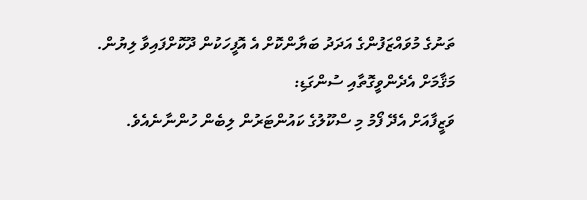ތަނުގެ މުވައްޒަފުންގެ އަދަދު ބަޔާންކޮށް އެ އޮފީހަކުން ދޫކޮށްފައިވާ ލިޔުން.
މަޤާމަށް އެދެންވީގޮތާއި ސުންގަޑި:
ވަޒީފާއަށް އެދޭ ފޯމު މި ސްކޫލުގެ ކައުންޓަރުން ލިބެން ހުންނާނެއެވެ.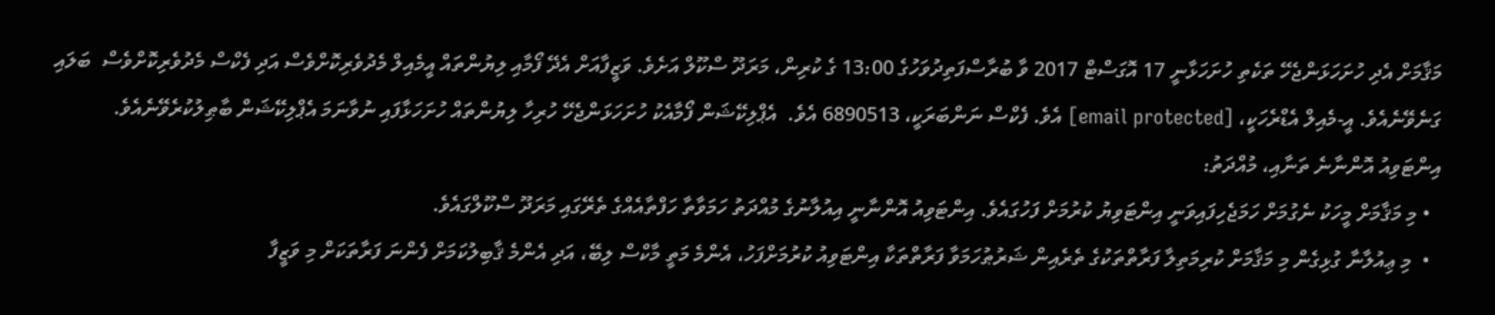މަޤާމަށް އެދި ހުށަހަޅަންޖެހޭ ތަކެތި ހުށަހަޅާނީ 17 އޮގަސްޓް 2017 ވާ ބުރާސްފަތިދުވަހުގެ 13:00 ގެ ކުރިން، މަރަދޫ ސްކޫލް އަށެވެ. ވަޒީފާއަށް އެދޭ ފޯމާއި ލިޔުންތައް އީމެއިލް މެދުވެރިކޮށްވެސް އަދި ފެކްސް މެދުވެރިކޮށްވެސް  ބަލައި ގަނެވޭނެއެވެ. އީ-މެއިލް އެޑްރެހަކީ، [email protected] އެވެ. ފެކްސް ނަންބަރަކީ، 6890513 އެވެ.  އެޕްލިކޭޝަން ފޯމާއެކު ހުށަހަޅަންޖެހޭ ހުރިހާ ލިޔުންތައް ހުށަހަޅާފައި ނުވާނަމަ އެޕްލިކޭޝަން ބާޠިލުކުރެވޭނެއެވެ.
އިންޓަވިއު އޮންނާނެ ތަނާއި، މުއްދަތު:
  • މި މަޤާމަށް މީހަކު ނެގުމަށް ހަމަޖެހިފައިވަނީ އިންޓަވިޔު ކުރުމަށް ފަހުގައެވެ. އިންޓަވިއު އޮންނާނީ އިއުލާނުގެ މުއްދަތު ހަމަވާތާ ހަފްތާއެއްގެ ތެރޭގައި މަރަދޫ ސްކޫލްގައެވެ.
  •  މި ޢިއުލާނާ ގުޅިގެން މި މަޤާމަށް ކުރިމަތިލާ ފަރާތްތަކުގެ ތެރެއިން ޝަރުޠުހަމަވާ ފަރާތްތަކާ އިންޓަވިއު ކުރުމަށްފަހު، އެންމެ މަތީ މާކްސް ލިބޭ، އަދި އެންމެ ޤާބިލުކަމަށް ފެންނަ ފަރާތަކަށް މި ވަޒީފާ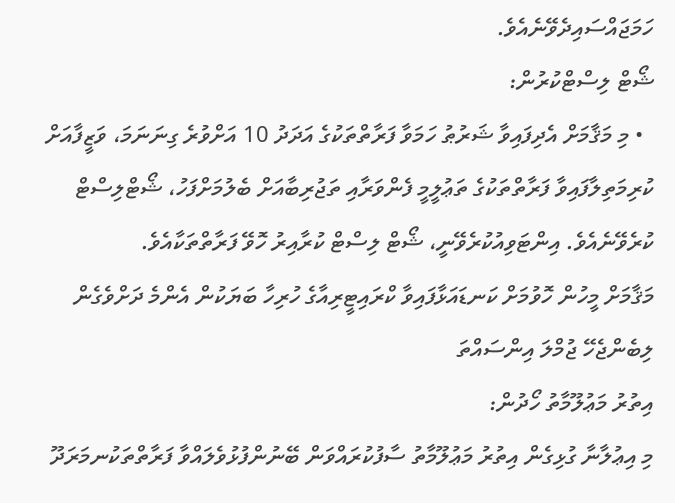ހަމަޖައްސައިދެވޭނެއެވެ.
ޝޯޓް ލިސްޓްކުރުން:
  • މި މަޤާމަށް އެދިފައިވާ ޝަރުޠު ހަމަވާ ފަރާތްތަކުގެ އަދަދު 10 އަށްވުރެ ގިނަނަމަ، ވަޒީފާއަށް ކުރިމަތިލާފައިވާ ފަރާތްތަކުގެ ތަޢުލީމީ ފެންވަރާއި ތަޖުރިބާއަށް ބެލުމަށްފަހު، ޝޯޓްލިސްޓް ކުރެވޭނެއެވެ. އިންޓަވިއުކުރެވޭނީ، ޝޯޓް ލިސްޓް ކުރާއިރު ހޮވޭ ފަރާތްތަކާއެވެ.
މަޤާމަށް މީހުން ހޮވުމަށް ކަނޑައަޅާފައިވާ ކްރައިޓީރިއާގެ ހުރިހާ ބަޔަކުން އެންމެ ދަށްވެގެން ލިބެންޖެހޭ ޖުމްލަ އިންސައްތަ
އިތުރު މަޢުލޫމާތު ހޯދުން:
މި އިޢުލާނާ ގުޅިގެން އިތުރު މަޢުލޫމާތު ސާފުކުރައްވަން ބޭނުންފުޅުވެލައްވާ ފަރާތްތަކުނމަރަދޫ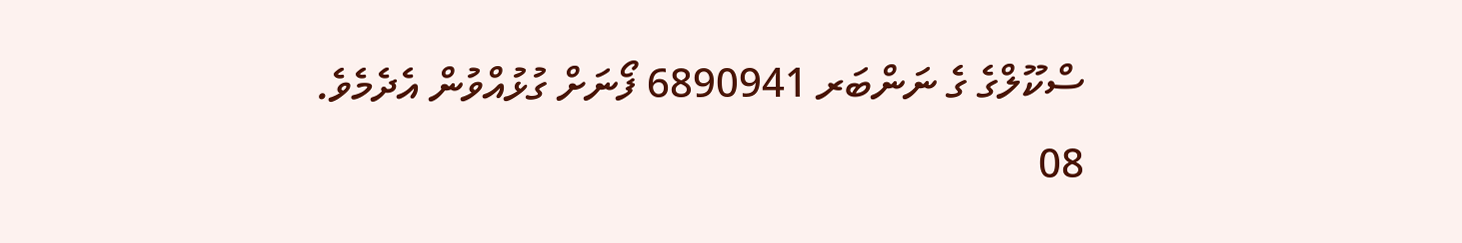ސްކޫލްގެ ގެ ނަންބަރ 6890941 ފޯނަށް ގުޅުއްވުން އެދެމެވެ.
08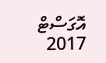އޮގަސްޓް 2017